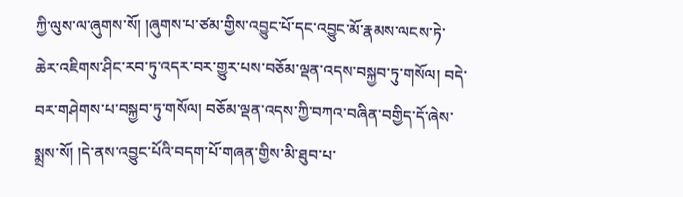ཀྱི་ལུས་ལ་ཞུགས་སོ། །ཞུགས་པ་ཙམ་གྱིས་འབྱུང་པོ་དང་འབྱུང་མོ་རྣམས་ལངས་ཏེ་ཆེར་འཇིགས་ཤིང་རབ་ཏུ་འདར་བར་གྱུར་པས་བཅོམ་ལྡན་འདས་བསྐྱབ་ཏུ་གསོལ། བདེ་བར་གཤེགས་པ་བསྐྱབ་ཏུ་གསོལ། བཅོམ་ལྡན་འདས་ཀྱི་བཀའ་བཞིན་བགྱིད་དོ་ཞེས་སྨྲས་སོ། །དེ་ནས་འབྱུང་པོའི་བདག་པོ་གཞན་གྱིས་མི་ཐུབ་པ་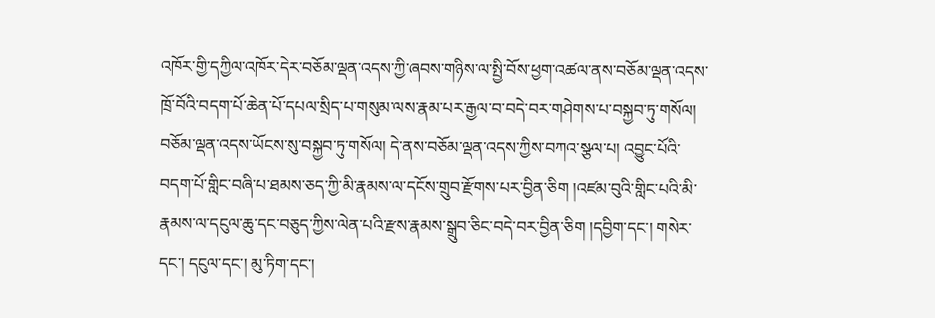འཁོར་གྱི་དཀྱིལ་འཁོར་དེར་བཅོམ་ལྡན་འདས་ཀྱི་ཞབས་གཉིས་ལ་སྤྱི་བོས་ཕྱག་འཚལ་ནས་བཅོམ་ལྡན་འདས་ཁྲོ་བོའི་བདག་པོ་ཆེན་པོ་དཔལ་སྲིད་པ་གསུམ་ལས་རྣམ་པར་རྒྱལ་བ་བདེ་བར་གཤེགས་པ་བསྐྱབ་ཏུ་གསོལ། བཅོམ་ལྡན་འདས་ཡོངས་སུ་བསྐྱབ་ཏུ་གསོལ། དེ་ནས་བཅོམ་ལྡན་འདས་ཀྱིས་བཀའ་སྩལ་པ། འབྱུང་པོའི་བདག་པོ་གླིང་བཞི་པ་ཐམས་ཅད་ཀྱི་མི་རྣམས་ལ་དངོས་གྲུབ་རྫོགས་པར་བྱིན་ཅིག །འཛམ་བུའི་གླིང་པའི་མི་རྣམས་ལ་དངུལ་ཆུ་དང་བཅུད་ཀྱིས་ལེན་པའི་རྫས་རྣམས་སྒྲུབ་ཅིང་བདེ་བར་བྱིན་ཅིག །དབྱིག་དང་། གསེར་དང་། དངུལ་དང་། མུ་ཏིག་དང་།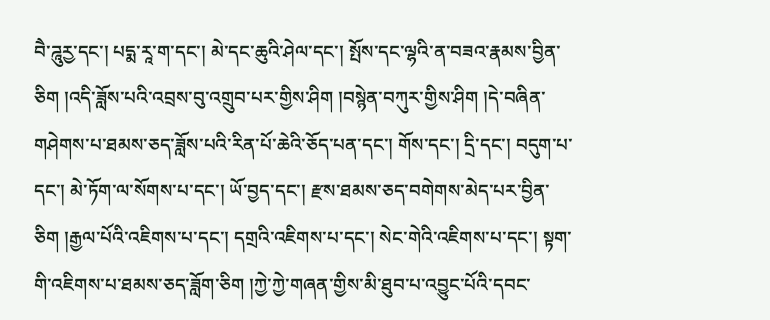བཻ་ཌཱུརྱ་དང་། པདྨ་རཱ་ག་དང་། མེ་དང་ཆུའི་ཤེལ་དང་། སྤོས་དང་ལྷའི་ན་བཟའ་རྣམས་བྱིན་ཅིག །འདི་ཟློས་པའི་འབྲས་བུ་འགྲུབ་པར་གྱིས་ཤིག །བསྙེན་བཀུར་གྱིས་ཤིག །དེ་བཞིན་གཤེགས་པ་ཐམས་ཅད་ཟློས་པའི་རིན་པོ་ཆེའི་ཅོད་པན་དང་། གོས་དང་། དྲི་དང་། བདུག་པ་དང་། མེ་ཏོག་ལ་སོགས་པ་དང་། ཡོ་བྱད་དང་། རྫས་ཐམས་ཅད་བགེགས་མེད་པར་བྱིན་ཅིག །རྒྱལ་པོའི་འཇིགས་པ་དང་། དགྲའི་འཇིགས་པ་དང་། སེང་གེའི་འཇིགས་པ་དང་། སྟག་གི་འཇིགས་པ་ཐམས་ཅད་ཟློག་ཅིག །ཀྱེ་ཀྱེ་གཞན་གྱིས་མི་ཐུབ་པ་འབྱུང་པོའི་དབང་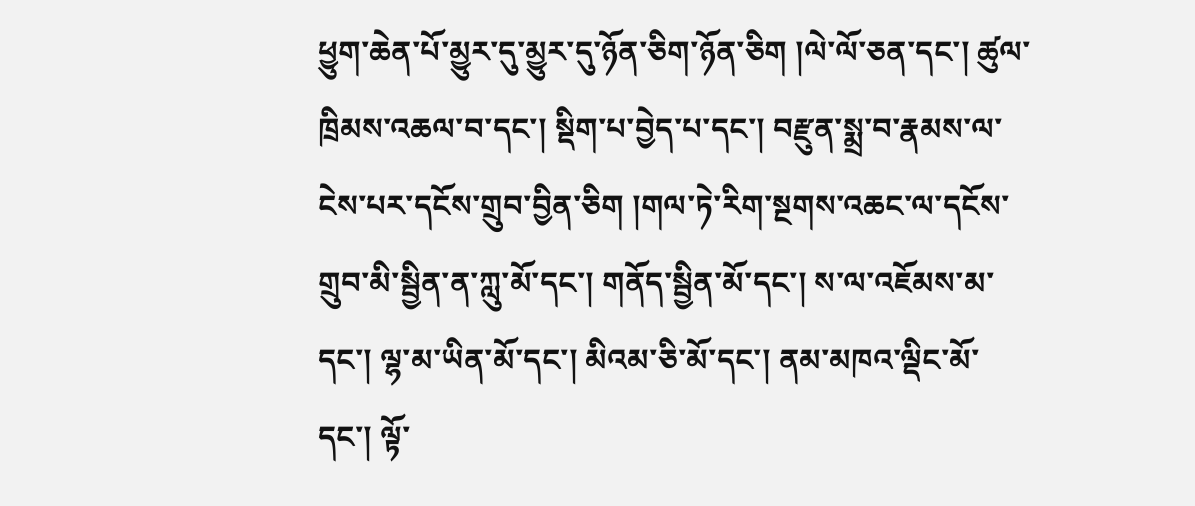ཕྱུག་ཆེན་པོ་མྱུར་དུ་མྱུར་དུ་ཉོན་ཅིག་ཉོན་ཅིག །ལེ་ལོ་ཅན་དང་། ཚུལ་ཁྲིམས་འཆལ་བ་དང་། སྡིག་པ་བྱེད་པ་དང་། བརྫུན་སྨྲ་བ་རྣམས་ལ་ངེས་པར་དངོས་གྲུབ་བྱིན་ཅིག །གལ་ཏེ་རིག་སྔགས་འཆང་ལ་དངོས་གྲུབ་མི་སྦྱིན་ན་ཀླུ་མོ་དང་། གནོད་སྦྱིན་མོ་དང་། ས་ལ་འཇོམས་མ་དང་། ལྷ་མ་ཡིན་མོ་དང་། མིའམ་ཅི་མོ་དང་། ནམ་མཁའ་ལྡིང་མོ་དང་། ལྟོ་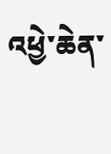འཕྱེ་ཆེན་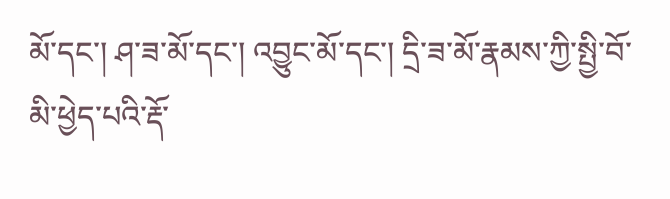མོ་དང་། ཤ་ཟ་མོ་དང་། འབྱུང་མོ་དང་། དྲི་ཟ་མོ་རྣམས་ཀྱི་སྤྱི་བོ་མི་ཕྱེད་པའི་རྡོ་